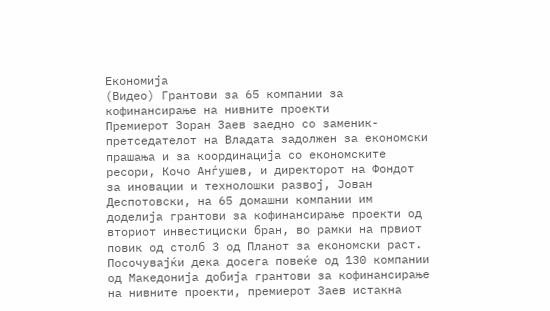Економија
(Видео) Грантови за 65 компании за кофинансирање на нивните проекти
Премиерот Зоран Заев заедно со заменик-претседателот на Владата задолжен за економски прашања и за координација со економските ресори, Кочо Анѓушев, и директорот на Фондот за иновации и технолошки развој, Јован Деспотовски, на 65 домашни компании им доделија грантови за кофинансирање проекти од вториот инвестициски бран, во рамки на првиот повик од столб 3 од Планот за економски раст.
Посочувајќи дека досега повеќе од 130 компании од Македонија добија грантови за кофинансирање на нивните проекти, премиерот Заев истакна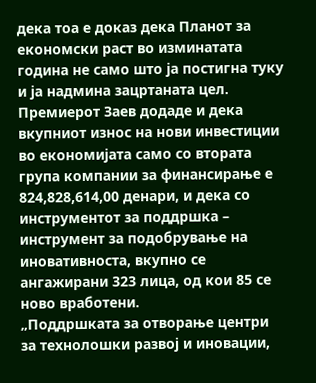дека тоа е доказ дека Планот за економски раст во изминатата година не само што ја постигна туку и ја надмина зацртаната цел. Премиерот Заев додаде и дека вкупниот износ на нови инвестиции во економијата само со втората група компании за финансирање е 824,828,614,00 денари, и дека со инструментот за поддршка – инструмент за подобрување на иновативноста, вкупно се ангажирани 323 лица, од кои 85 се ново вработени.
„Поддршката за отворање центри за технолошки развој и иновации,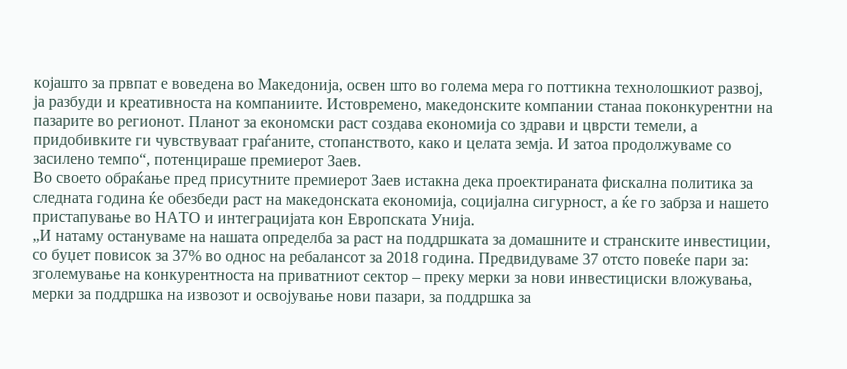којашто за првпат е воведена во Македонија, освен што во голема мера го поттикна технолошкиот развој, ја разбуди и креативноста на компаниите. Истовремено, македонските компании станаа поконкурентни на пазарите во регионот. Планот за економски раст создава економија со здрави и цврсти темели, а придобивките ги чувствуваат граѓаните, стопанството, како и целата земја. И затоа продолжуваме со засилено темпо“, потенцираше премиерот Заев.
Во своето обраќање пред присутните премиерот Заев истакна дека проектираната фискална политика за следната година ќе обезбеди раст на македонската економија, социјална сигурност, а ќе го забрза и нашето пристапување во НАТО и интеграцијата кон Европската Унија.
„И натаму остануваме на нашата определба за раст на поддршката за домашните и странските инвестиции, со буџет повисок за 37% во однос на ребалансот за 2018 година. Предвидуваме 37 отсто повеќе пари за: зголемување на конкурентноста на приватниот сектор – преку мерки за нови инвестициски вложувања, мерки за поддршка на извозот и освојување нови пазари, за поддршка за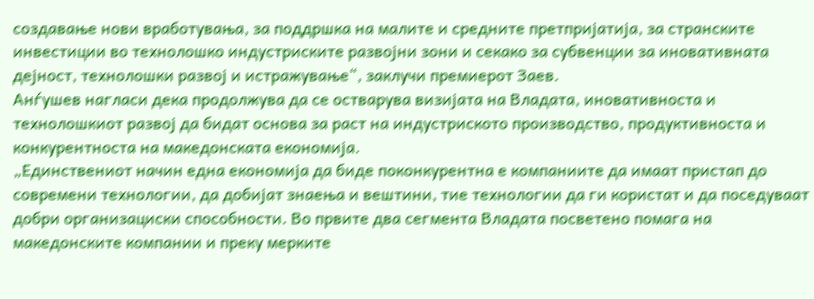создавање нови вработувања, за поддршка на малите и средните претпријатија, за странските инвестиции во технолошко индустриските развојни зони и секако за субвенции за иновативната дејност, технолошки развој и истражување“, заклучи премиерот Заев.
Анѓушев нагласи дека продолжува да се остварува визијата на Владата, иновативноста и технолошкиот развој да бидат основа за раст на индустриското производство, продуктивноста и конкурентноста на македонската економија.
„Единствениот начин една економија да биде поконкурентна е компаниите да имаат пристап до современи технологии, да добијат знаења и вештини, тие технологии да ги користат и да поседуваат добри организациски способности. Во првите два сегмента Владата посветено помага на македонските компании и преку мерките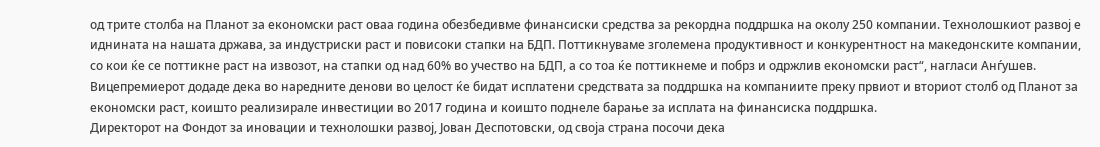од трите столба на Планот за економски раст оваа година обезбедивме финансиски средства за рекордна поддршка на околу 250 компании. Технолошкиот развој е иднината на нашата држава, за индустриски раст и повисоки стапки на БДП. Поттикнуваме зголемена продуктивност и конкурентност на македонските компании, со кои ќе се поттикне раст на извозот, на стапки од над 60% во учество на БДП, а со тоа ќе поттикнеме и побрз и одржлив економски раст“, нагласи Анѓушев.
Вицепремиерот додаде дека во наредните денови во целост ќе бидат исплатени средствата за поддршка на компаниите преку првиот и вториот столб од Планот за економски раст, коишто реализирале инвестиции во 2017 година и коишто поднеле барање за исплата на финансиска поддршка.
Директорот на Фондот за иновации и технолошки развој, Јован Деспотовски, од своја страна посочи дека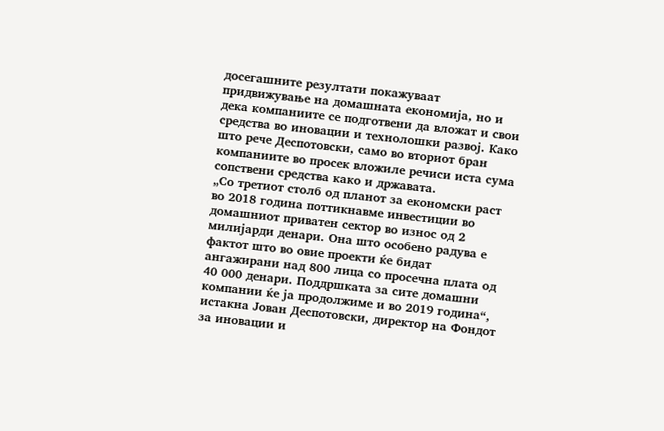досегашните резултати покажуваат придвижување на домашната економија, но и дека компаниите се подготвени да вложат и свои средства во иновации и технолошки развој. Како што рече Деспотовски, само во вториот бран компаниите во просек вложиле речиси иста сума сопствени средства како и државата.
„Со третиот столб од планот за економски раст во 2018 година поттикнавме инвестиции во домашниот приватен сектор во износ од 2 милијарди денари. Она што особено радува е фактот што во овие проекти ќе бидат ангажирани над 800 лица со просечна плата од 40 000 денари. Поддршката за сите домашни компании ќе ја продолжиме и во 2019 година“, истакна Јован Деспотовски, директор на Фондот за иновации и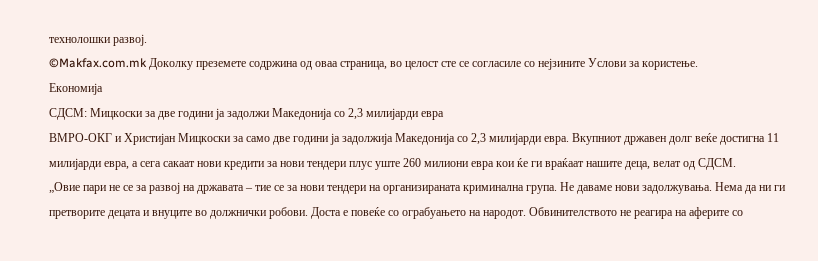технолошки развој.
©Makfax.com.mk Доколку преземете содржина од оваа страница, во целост сте се согласиле со нејзините Услови за користење.
Економија
СДСМ: Мицкоски за две години ја задолжи Македонија со 2,3 милијарди евра
ВМРО-ОКГ и Христијан Мицкоски за само две години ја задолжија Македонија со 2,3 милијарди евра. Вкупниот државен долг веќе достигна 11 милијарди евра, а сега сакаат нови кредити за нови тендери плус уште 260 милиони евра кои ќе ги враќаат нашите деца, велат од СДСМ.
„Овие пари не се за развој на државата – тие се за нови тендери на организираната криминална група. Не даваме нови задолжувања. Нема да ни ги претворите децата и внуците во должнички робови. Доста е повеќе со ограбуањето на народот. Обвинителството не реагира на аферите со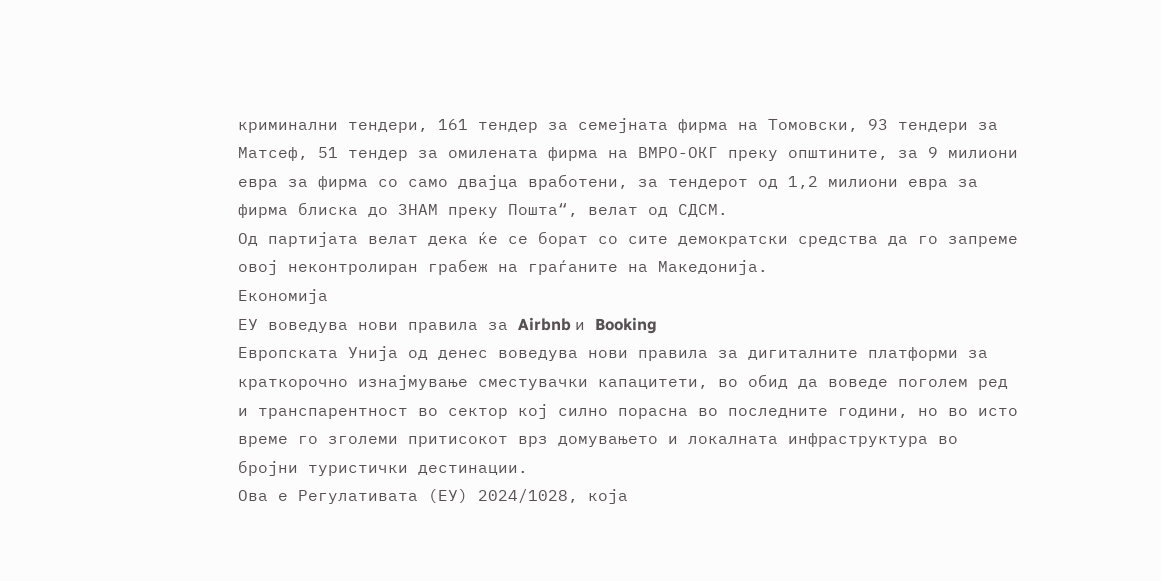криминални тендери, 161 тендер за семејната фирма на Томовски, 93 тендери за Матсеф, 51 тендер за омилената фирма на ВМРО-ОКГ преку општините, за 9 милиони евра за фирма со само двајца вработени, за тендерот од 1,2 милиони евра за фирма блиска до ЗНАМ преку Пошта“, велат од СДСМ.
Од партијата велат дека ќе се борат со сите демократски средства да го запреме овој неконтролиран грабеж на граѓаните на Македонија.
Економија
ЕУ воведува нови правила за Airbnb и Booking
Европската Унија од денес воведува нови правила за дигиталните платформи за краткорочно изнајмување сместувачки капацитети, во обид да воведе поголем ред и транспарентност во сектор кој силно порасна во последните години, но во исто време го зголеми притисокот врз домувањето и локалната инфраструктура во бројни туристички дестинации.
Ова е Регулативата (ЕУ) 2024/1028, која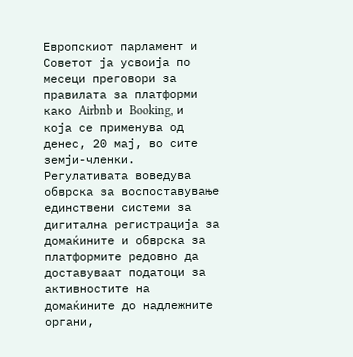Европскиот парламент и Советот ја усвоија по месеци преговори за правилата за платформи како Airbnb и Booking, и која се применува од денес, 20 мај, во сите земји-членки.
Регулативата воведува обврска за воспоставување единствени системи за дигитална регистрација за домаќините и обврска за платформите редовно да доставуваат податоци за активностите на домаќините до надлежните органи,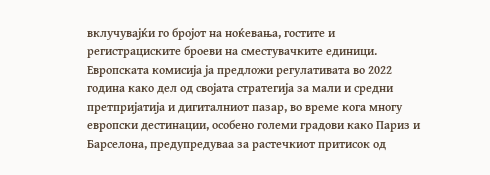вклучувајќи го бројот на ноќевања, гостите и регистрациските броеви на сместувачките единици.
Европската комисија ја предложи регулативата во 2022 година како дел од својата стратегија за мали и средни претпријатија и дигиталниот пазар, во време кога многу европски дестинации, особено големи градови како Париз и Барселона, предупредуваа за растечкиот притисок од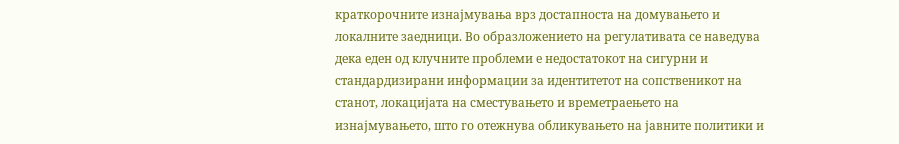краткорочните изнајмувања врз достапноста на домувањето и локалните заедници. Во образложението на регулативата се наведува дека еден од клучните проблеми е недостатокот на сигурни и стандардизирани информации за идентитетот на сопственикот на станот, локацијата на сместувањето и времетраењето на изнајмувањето, што го отежнува обликувањето на јавните политики и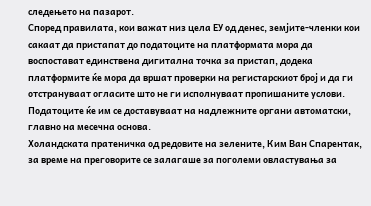следењето на пазарот.
Според правилата, кои важат низ цела ЕУ од денес, земјите-членки кои сакаат да пристапат до податоците на платформата мора да воспостават единствена дигитална точка за пристап, додека платформите ќе мора да вршат проверки на регистарскиот број и да ги отстрануваат огласите што не ги исполнуваат пропишаните услови. Податоците ќе им се доставуваат на надлежните органи автоматски, главно на месечна основа.
Холандската пратеничка од редовите на зелените, Ким Ван Спарентак, за време на преговорите се залагаше за поголеми овластувања за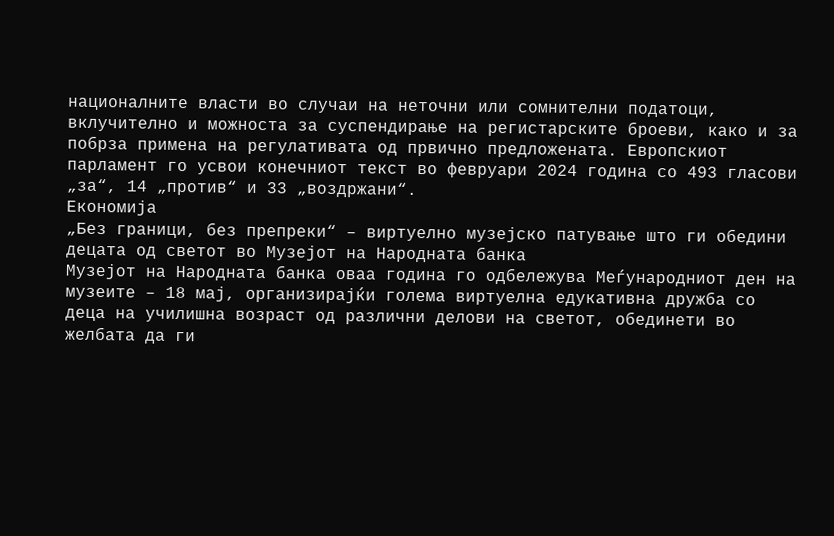националните власти во случаи на неточни или сомнителни податоци, вклучително и можноста за суспендирање на регистарските броеви, како и за побрза примена на регулативата од првично предложената. Европскиот парламент го усвои конечниот текст во февруари 2024 година со 493 гласови „за“, 14 „против“ и 33 „воздржани“.
Економија
„Без граници, без препреки“ – виртуелно музејско патување што ги обедини децата од светот во Музејот на Народната банка
Музејот на Народната банка оваа година го одбележува Меѓународниот ден на музеите ‒ 18 мај, организирајќи големa виртуелна едукативна дружба со деца на училишна возраст од различни делови на светот, обединети во желбата да ги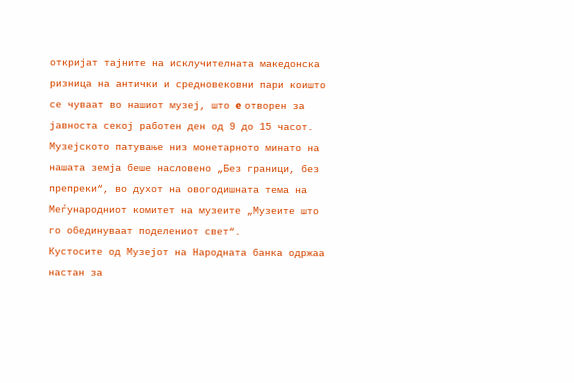откријат тајните на исклучителната македонска ризница на антички и средновековни пари коишто се чуваат во нашиот музеј, што e отворен за јавноста секој работен ден од 9 до 15 часот.
Музејското патување низ монетарното минато на нашата земја беше насловено „Без граници, без препреки“, во духот на овогодишната тема на Меѓународниот комитет на музеите „Музеите што го обединуваат поделениот свет“.
Кустосите од Музејот на Народната банка одржаа настан за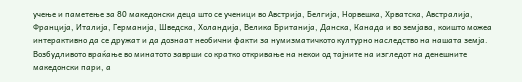учење и паметење за 80 македонски деца што се ученици во Австрија, Белгија, Норвешка, Хрватска, Австралија, Франција, Италија, Германија, Шведска, Холандија, Велика Британија, Данска, Канада и во земјава, коишто можеа интерактивно да се дружат и да дознаат необични факти за нумизматичкото културно наследство на нашата земја.
Возбудливото враќање во минатото заврши со кратко откривање на некои од тајните на изгледот на денешните македонски пари, а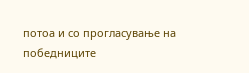потоа и со прогласување на победниците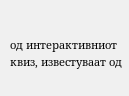од интерактивниот квиз, известуваат од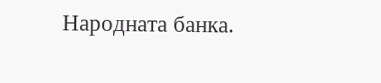Народната банка.